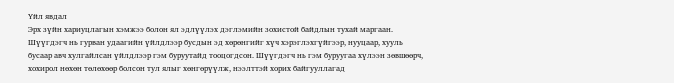Үйл явдал
Эрх зүйн хариуцлагын хэмжээ болон ял эдлүүлэх дэглэмийн зохистой байдлын тухай маргаан. Шүүгдэгч нь гурван удаагийн үйлдлээр бусдын эд хөрөнгийг хүч хэрэглэхгүйгээр, нууцаар, хууль бусаар авч хулгайлсан үйлдлээр гэм буруутайд тооцогдсон. Шүүгдэгч нь гэм буруугаа хүлээн зөвшөөрч, хохирол нөхөн төлөхөөр болсон тул ялыг хөнгөрүүлж, нээлттэй хорих байгууллагад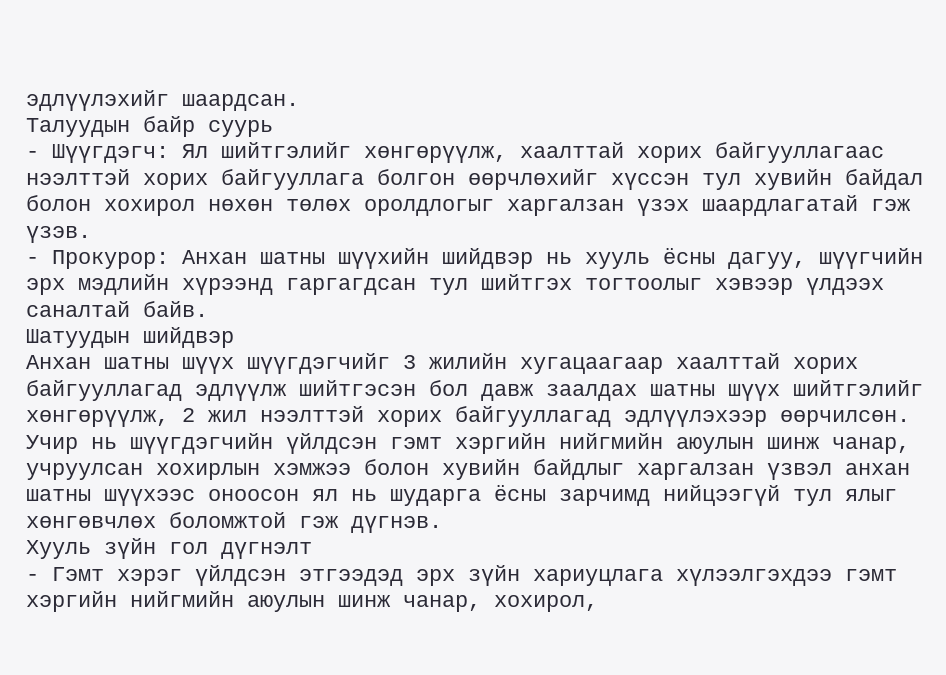эдлүүлэхийг шаардсан.
Талуудын байр суурь
- Шүүгдэгч: Ял шийтгэлийг хөнгөрүүлж, хаалттай хорих байгууллагаас нээлттэй хорих байгууллага болгон өөрчлөхийг хүссэн тул хувийн байдал болон хохирол нөхөн төлөх оролдлогыг харгалзан үзэх шаардлагатай гэж үзэв.
- Прокурор: Анхан шатны шүүхийн шийдвэр нь хууль ёсны дагуу, шүүгчийн эрх мэдлийн хүрээнд гаргагдсан тул шийтгэх тогтоолыг хэвээр үлдээх саналтай байв.
Шатуудын шийдвэр
Анхан шатны шүүх шүүгдэгчийг 3 жилийн хугацаагаар хаалттай хорих байгууллагад эдлүүлж шийтгэсэн бол давж заалдах шатны шүүх шийтгэлийг хөнгөрүүлж, 2 жил нээлттэй хорих байгууллагад эдлүүлэхээр өөрчилсөн. Учир нь шүүгдэгчийн үйлдсэн гэмт хэргийн нийгмийн аюулын шинж чанар, учруулсан хохирлын хэмжээ болон хувийн байдлыг харгалзан үзвэл анхан шатны шүүхээс оноосон ял нь шударга ёсны зарчимд нийцээгүй тул ялыг хөнгөвчлөх боломжтой гэж дүгнэв.
Хууль зүйн гол дүгнэлт
- Гэмт хэрэг үйлдсэн этгээдэд эрх зүйн хариуцлага хүлээлгэхдээ гэмт хэргийн нийгмийн аюулын шинж чанар, хохирол,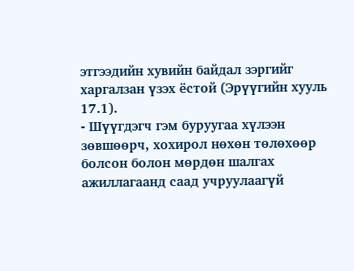этгээдийн хувийн байдал зэргийг харгалзан үзэх ёстой (Эрүүгийн хууль 17.1).
- Шүүгдэгч гэм буруугаа хүлээн зөвшөөрч, хохирол нөхөн төлөхөөр болсон болон мөрдөн шалгах ажиллагаанд саад учруулаагүй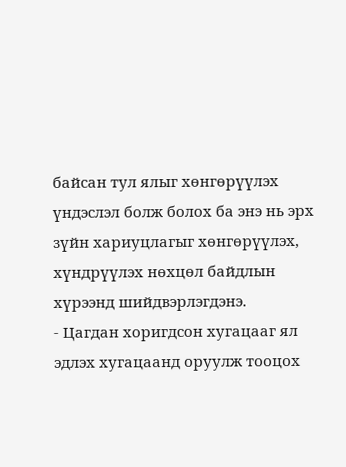байсан тул ялыг хөнгөрүүлэх үндэслэл болж болох ба энэ нь эрх зүйн хариуцлагыг хөнгөрүүлэх, хүндрүүлэх нөхцөл байдлын хүрээнд шийдвэрлэгдэнэ.
- Цагдан хоригдсон хугацааг ял эдлэх хугацаанд оруулж тооцох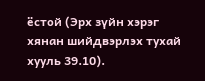ёстой (Эрх зүйн хэрэг хянан шийдвэрлэх тухай хууль 39.10).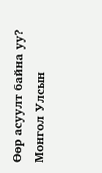Өөр асуулт байна уу?
Монгол Улсын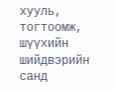хууль, тогтоомж, шүүхийн шийдвэрийн санд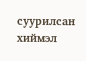суурилсан хиймэл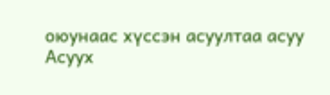оюунаас хүссэн асуултаа асуу
Асуух